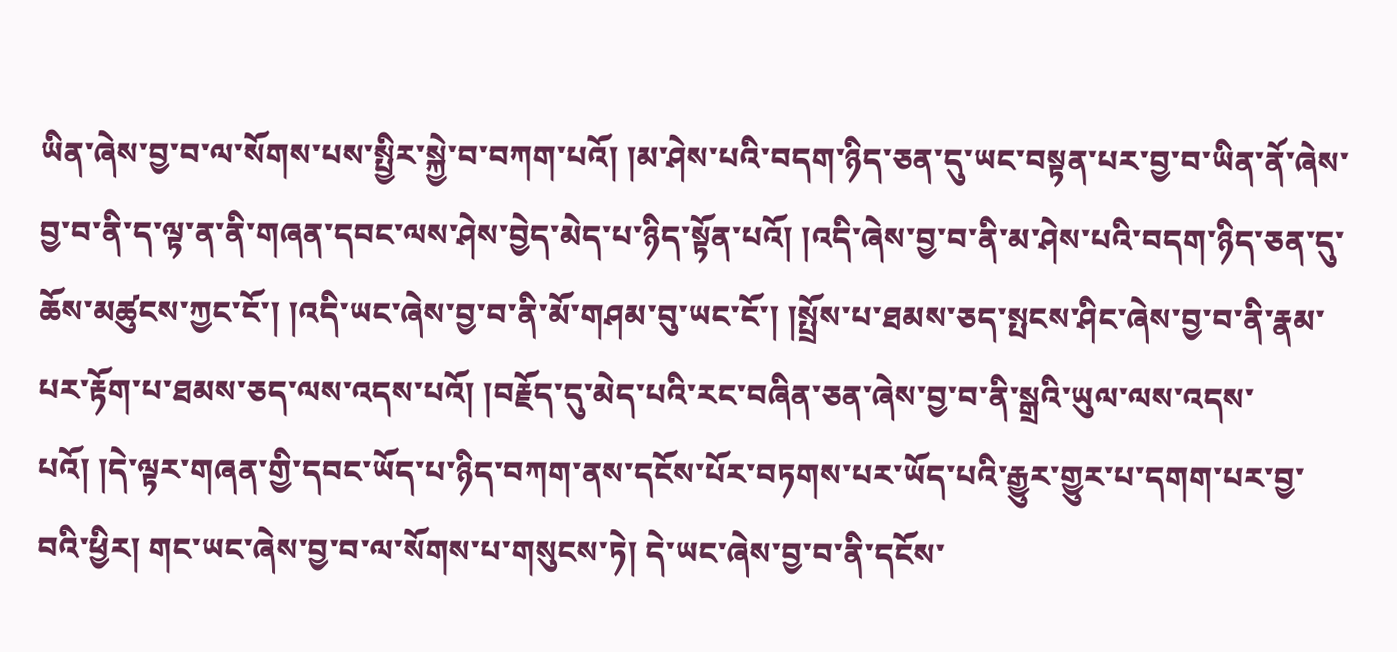ཡིན་ཞེས་བྱ་བ་ལ་སོགས་པས་སྤྱིར་སྐྱེ་བ་བཀག་པའོ། །མ་ཤེས་པའི་བདག་ཉིད་ཅན་དུ་ཡང་བསྟན་པར་བྱ་བ་ཡིན་ནོ་ཞེས་བྱ་བ་ནི་ད་ལྟ་ན་ནི་གཞན་དབང་ལས་ཤེས་བྱེད་མེད་པ་ཉིད་སྟོན་པའོ། །འདི་ཞེས་བྱ་བ་ནི་མ་ཤེས་པའི་བདག་ཉིད་ཅན་དུ་ཆོས་མཚུངས་ཀྱང་ངོ་། །འདི་ཡང་ཞེས་བྱ་བ་ནི་མོ་གཤམ་བུ་ཡང་ངོ་། །སྤྲོས་པ་ཐམས་ཅད་སྤངས་ཤིང་ཞེས་བྱ་བ་ནི་རྣམ་པར་རྟོག་པ་ཐམས་ཅད་ལས་འདས་པའོ། །བརྗོད་དུ་མེད་པའི་རང་བཞིན་ཅན་ཞེས་བྱ་བ་ནི་སྒྲའི་ཡུལ་ལས་འདས་པའོ། །དེ་ལྟར་གཞན་གྱི་དབང་ཡོད་པ་ཉིད་བཀག་ནས་དངོས་པོར་བཏགས་པར་ཡོད་པའི་རྒྱུར་གྱུར་པ་དགག་པར་བྱ་བའི་ཕྱིར། གང་ཡང་ཞེས་བྱ་བ་ལ་སོགས་པ་གསུངས་ཏེ། དེ་ཡང་ཞེས་བྱ་བ་ནི་དངོས་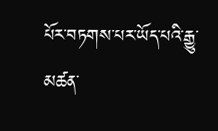པོར་བཏགས་པར་ཡོད་པའི་རྒྱུ་མཚན་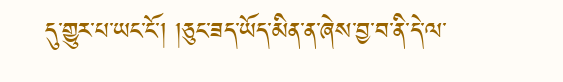དུ་གྱུར་པ་ཡང་ངོ་། །ཅུང་ཟད་ཡོད་མིན་ན་ཞེས་བྱ་བ་ནི་དེ་ལ་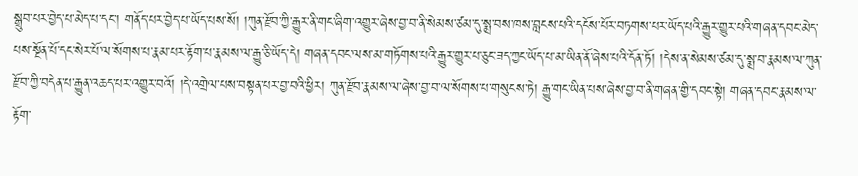སྒྲུབ་པར་བྱེད་པ་མེད་པ་དང་། གནོད་པར་བྱེད་པ་ཡོད་པས་སོ། །ཀུན་རྫོབ་ཀྱི་རྒྱུར་ནི་གང་ཞིག་འགྱུར་ཞེས་བྱ་བ་ནི་སེམས་ཙམ་དུ་སྨྲ་བས་ཁས་བླངས་པའི་དངོས་པོར་བཏགས་པར་ཡོད་པའི་རྒྱུར་གྱུར་པའི་གཞན་དབང་མེད་པས་སྔོན་པོ་དང་སེར་པོ་ལ་སོགས་པ་རྣམ་པར་རྟོག་པ་རྣམས་ལ་རྒྱུ་ཅི་ཡོད་དེ། གཞན་དབང་ལས་མ་གཏོགས་པའི་རྒྱུར་གྱུར་པ་ཅུང་ཟད་ཀྱང་ཡོད་པ་མ་ཡིན་ནོ་ཞེས་པའི་དོན་ཏོ། །དེས་ན་སེམས་ཙམ་དུ་སྨྲ་བ་རྣམས་ལ་ཀུན་རྫོབ་ཀྱི་བདེན་པ་རྒྱུན་འཆད་པར་འགྱུར་བའོ། །དེ་འགྲེལ་པས་བསྟན་པར་བྱ་བའི་ཕྱིར། ཀུན་རྫོབ་རྣམས་ལ་ཞེས་བྱ་བ་ལ་སོགས་པ་གསུངས་ཏེ། རྒྱུ་གང་ཡིན་པས་ཞེས་བྱ་བ་ནི་གཞན་གྱི་དབང་སྟེ། གཞན་དབང་རྣམས་ལ་རྟོག་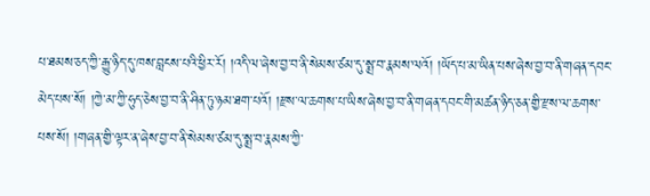པ་ཐམས་ཅད་ཀྱི་རྒྱུ་ཉིད་དུ་ཁས་བླངས་པའི་ཕྱིར་རོ། །འདི་ལ་ཞེས་བྱ་བ་ནི་སེམས་ཙམ་དུ་སྨྲ་བ་རྣམས་ལའོ། །ཡོད་པ་མ་ཡིན་པས་ཞེས་བྱ་བ་ནི་གཞན་དབང་མེད་པས་སོ། །ཀྱེ་མ་ཀྱི་ཧུད་ཅེས་བྱ་བ་ནི་ཤིན་ཏུ་ཉམ་ཐག་པའོ། །རྫས་ལ་ཆགས་པ་ཡིས་ཞེས་བྱ་བ་ནི་གཞན་དབང་གི་མཚན་ཉིད་ཅན་གྱི་རྫས་ལ་ཆགས་པས་སོ། །གཞན་གྱི་ལྟར་ན་ཞེས་བྱ་བ་ནི་སེམས་ཙམ་དུ་སྨྲ་བ་རྣམས་ཀྱི་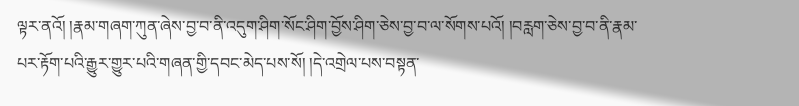ལྟར་ནའོ། །རྣམ་གཞག་ཀུན་ཞེས་བྱ་བ་ནི་འདུག་ཤིག་སོང་ཤིག་བྱོས་ཤིག་ཅེས་བྱ་བ་ལ་སོགས་པའོ། །བརླག་ཅེས་བྱ་བ་ནི་རྣམ་པར་རྟོག་པའི་རྒྱུར་གྱུར་པའི་གཞན་གྱི་དབང་མེད་པས་སོ། །དེ་འགྲེལ་པས་བསྟན་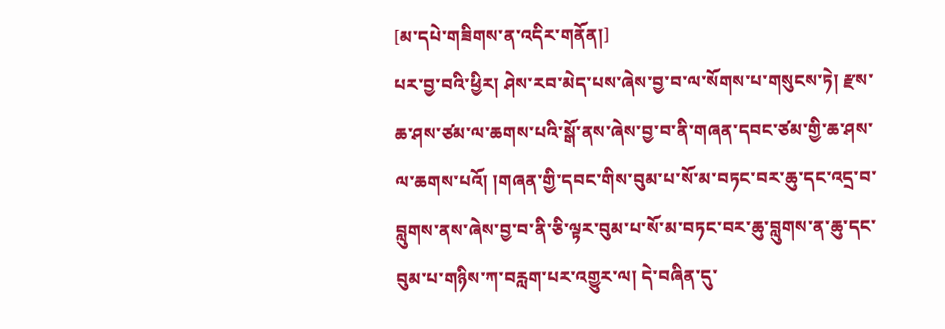[མ་དཔེ་གཟིགས་ན་འདིར་གནོན།]
པར་བྱ་བའི་ཕྱིར། ཤེས་རབ་མེད་པས་ཞེས་བྱ་བ་ལ་སོགས་པ་གསུངས་ཏེ། རྫས་ཆ་ཤས་ཙམ་ལ་ཆགས་པའི་སྒོ་ནས་ཞེས་བྱ་བ་ནི་གཞན་དབང་ཙམ་གྱི་ཆ་ཤས་ལ་ཆགས་པའོ། །གཞན་གྱི་དབང་གིས་བུམ་པ་སོ་མ་བཏང་བར་ཆུ་དང་འདྲ་བ་བླུགས་ནས་ཞེས་བྱ་བ་ནི་ཅི་ལྟར་བུམ་པ་སོ་མ་བཏང་བར་ཆུ་བླུགས་ན་ཆུ་དང་བུམ་པ་གཉིས་ཀ་བརླག་པར་འགྱུར་ལ། དེ་བཞིན་དུ་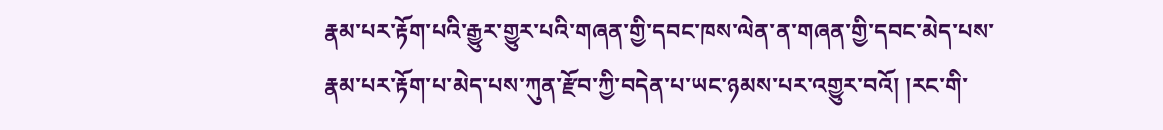རྣམ་པར་རྟོག་པའི་རྒྱུར་གྱུར་པའི་གཞན་གྱི་དབང་ཁས་ལེན་ན་གཞན་གྱི་དབང་མེད་པས་རྣམ་པར་རྟོག་པ་མེད་པས་ཀུན་རྫོབ་ཀྱི་བདེན་པ་ཡང་ཉམས་པར་འགྱུར་བའོ། །རང་གི་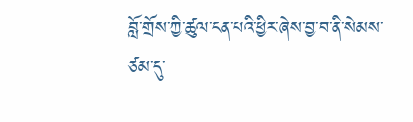བློ་གྲོས་ཀྱི་ཚུལ་ངན་པའི་ཕྱིར་ཞེས་བྱ་བ་ནི་སེམས་ཙམ་དུ་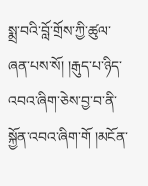སྨྲ་བའི་བློ་གྲོས་ཀྱི་ཚུལ་ཞན་པས་སོ། །རྒུད་པ་ཉིད་འབའ་ཞིག་ཅེས་བྱ་བ་ནི་སྐྱོན་འབའ་ཞིག་གོ །མངོན་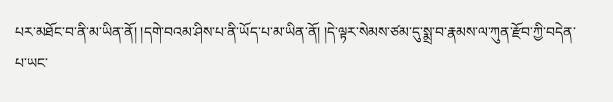པར་མཐོང་བ་ནི་མ་ཡིན་ནོ། །དགེ་བའམ་ཤིས་པ་ནི་ཡོད་པ་མ་ཡིན་ནོ། །དེ་ལྟར་སེམས་ཙམ་དུ་སྨྲ་བ་རྣམས་ལ་ཀུན་རྫོབ་ཀྱི་བདེན་པ་ཡང་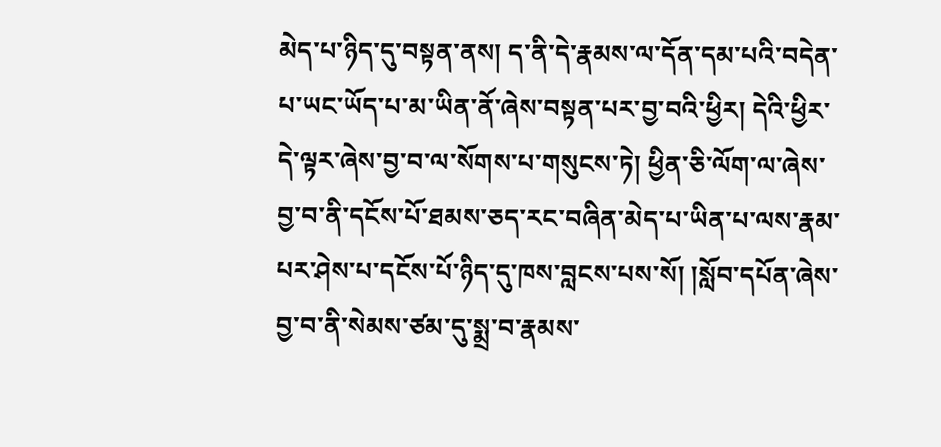མེད་པ་ཉིད་དུ་བསྟན་ནས། ད་ནི་དེ་རྣམས་ལ་དོན་དམ་པའི་བདེན་པ་ཡང་ཡོད་པ་མ་ཡིན་ནོ་ཞེས་བསྟན་པར་བྱ་བའི་ཕྱིར། དེའི་ཕྱིར་དེ་ལྟར་ཞེས་བྱ་བ་ལ་སོགས་པ་གསུངས་ཏེ། ཕྱིན་ཅི་ལོག་ལ་ཞེས་བྱ་བ་ནི་དངོས་པོ་ཐམས་ཅད་རང་བཞིན་མེད་པ་ཡིན་པ་ལས་རྣམ་པར་ཤེས་པ་དངོས་པོ་ཉིད་དུ་ཁས་བླངས་པས་སོ། །སློབ་དཔོན་ཞེས་བྱ་བ་ནི་སེམས་ཙམ་དུ་སྨྲ་བ་རྣམས་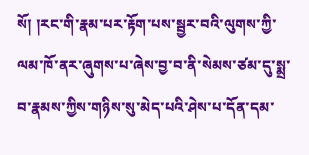སོ། །རང་གི་རྣམ་པར་རྟོག་པས་སྦྱར་བའི་ལུགས་ཀྱི་ལམ་ཁོ་ནར་ཞུགས་པ་ཞེས་བྱ་བ་ནི་སེམས་ཙམ་དུ་སྨྲ་བ་རྣམས་ཀྱིས་གཉིས་སུ་མེད་པའི་ཤེས་པ་དོན་དམ་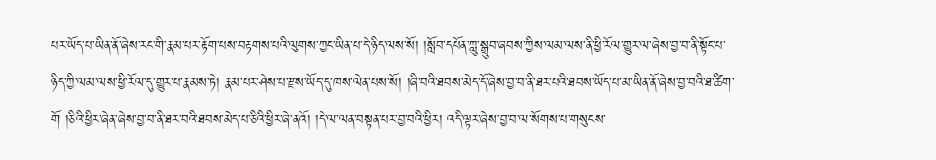པར་ཡོད་པ་ཡིན་ནོ་ཞེས་རང་གི་རྣམ་པར་རྟོག་པས་བརྟགས་པའི་ལུགས་ཀྱང་ཡིན་པ་དེ་ཉིད་ལས་སོ། །སློབ་དཔོན་ཀླུ་སྒྲུབ་ཞབས་ཀྱིས་ལམ་ལས་ནི་ཕྱི་རོལ་གྱུར་ལ་ཞེས་བྱ་བ་ནི་སྟོང་པ་ཉིད་ཀྱི་ལམ་ལས་ཕྱི་རོལ་དུ་གྱུར་པ་རྣམས་ཏེ། རྣམ་པར་ཤེས་པ་རྫས་ཡོད་དུ་ཁས་ལེན་པས་སོ། །ཞི་བའི་ཐབས་མེད་དོ་ཞེས་བྱ་བ་ནི་ཐར་པའི་ཐབས་ཡོད་པ་མ་ཡིན་ནོ་ཞེས་བྱ་བའི་ཐ་ཚིག་གོ །ཅིའི་ཕྱིར་ཞེན་ཞེས་བྱ་བ་ནི་ཐར་བའི་ཐབས་མེད་པ་ཅིའི་ཕྱིར་ཞེ་ནའོ། །དེ་ལ་ལན་བསྟན་པར་བྱ་བའི་ཕྱིར། འདི་ལྟར་ཞེས་བྱ་བ་ལ་སོགས་པ་གསུངས་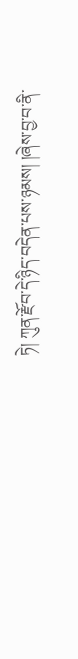ཏེ། ཀུན་རྫོབ་དེ་ཉིད་བདེན་པས་ཉམས། །ཞེས་བྱ་བ་ནི་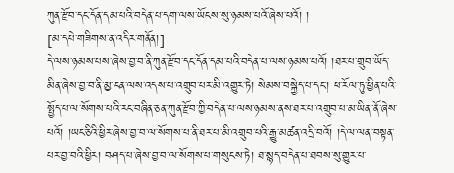ཀུན་རྫོབ་དང་དོན་དམ་པའི་བདེན་པ་དག་ལས་ཡོངས་སུ་ཉམས་པའོ་ཞེས་པའོ། །
[མ་དཔེ་གཟིགས་ན་འདིར་གནོན།]
དེ་ལས་ཉམས་པས་ཞེས་བྱ་བ་ནི་ཀུན་རྫོབ་དང་དོན་དམ་པའི་བདེན་པ་ལས་ཉམས་པའོ། །ཐར་པ་གྲུབ་ཡོད་མིན་ཞེས་བྱ་བ་ནི་མྱ་ངན་ལས་འདས་པ་འགྲུབ་པར་མི་འགྱུར་ཏེ། སེམས་བསྐྱེད་པ་དང་། ཕ་རོལ་ཏུ་ཕྱིན་པའི་སྤྱོད་པ་ལ་སོགས་པའི་རང་བཞིན་ཅན་ཀུན་རྫོབ་ཀྱི་བདེན་པ་ལས་ཉམས་ནས་ཐར་པ་འགྲུབ་པ་མ་ཡིན་ནོ་ཞེས་པའོ། །ཡང་ཅིའི་ཕྱིར་ཞེས་བྱ་བ་ལ་སོགས་པ་ནི་ཐར་པ་མི་འགྲུབ་པའི་རྒྱུ་མཚན་འདྲི་བའོ། །དེ་ལ་ལན་བསྟན་པར་བྱ་བའི་ཕྱིར། བཤད་པ་ཞེས་བྱ་བ་ལ་སོགས་པ་གསུངས་ཏེ། ཐ་སྙད་བདེན་པ་ཐབས་སུ་གྱུར་པ་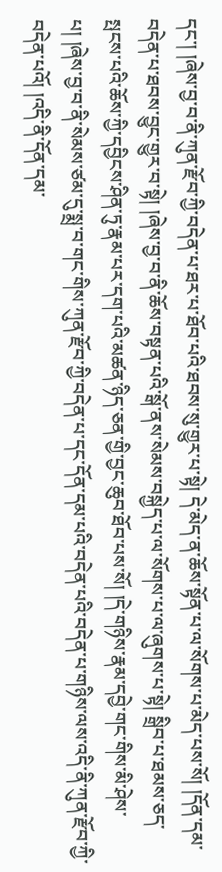དང་། །ཞེས་བྱ་བ་ནི་ཀུན་རྫོབ་ཀྱི་བདེན་པ་ཐར་པ་ཐོབ་པའི་ཐབས་སུ་གྱུར་པ་སྟེ། དེ་མེད་ན་ཆོས་སྟོན་པ་ལ་སོགས་པ་མེད་པས་སོ། །དོན་དམ་བདེན་པ་ཐབས་བྱུང་གྱུར་བ་སྟེ། །ཞེས་བྱ་བ་ནི་ཆོས་བསྟན་པའི་སྒོ་ནས་སེམས་བསྐྱེད་པ་ལ་སོགས་པ་ལ་ཞུགས་པ་སྟེ། སྒྲིབ་པ་ཐམས་ཅད་སྤངས་པའི་ཆོས་ཀྱི་དབྱིངས་ཤིན་ཏུ་རྣམ་པར་དག་པའི་མཚན་ཉིད་ཅན་གྱི་བྱང་ཆུབ་ཐོབ་པས་སོ། །དེ་གཉིས་རྣམ་དབྱེ་གང་གིས་མི་ཤེས་པ། །ཞེས་བྱ་བ་ནི་སེམས་ཙམ་དུ་སྨྲ་བ་གང་གིས་ཀུན་རྫོབ་ཀྱི་བདེན་པ་དང་དོན་དམ་པའི་བདེན་པའི་བདེན་པ་གཉིས་ལས་འདི་ནི་ཀུན་རྫོབ་ཀྱི་བདེན་པའོ། །འདི་ནི་དོན་དམ་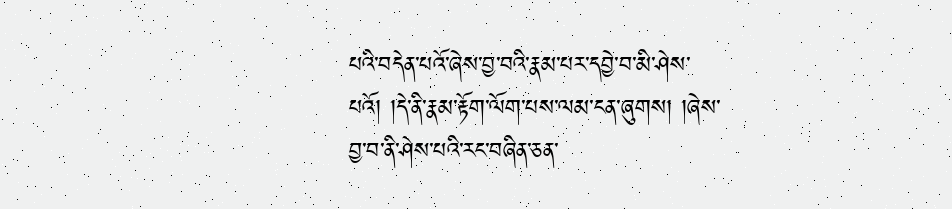པའི་བདེན་པའོ་ཞེས་བྱ་བའི་རྣམ་པར་དབྱེ་བ་མི་ཤེས་པའོ། །དེ་ནི་རྣམ་རྟོག་ལོག་པས་ལམ་ངན་ཞུགས། །ཞེས་བྱ་བ་ནི་ཤེས་པའི་རང་བཞིན་ཅན་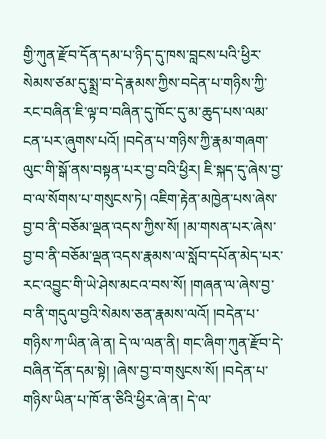གྱི་ཀུན་རྫོབ་དོན་དམ་པ་ཉིད་དུ་ཁས་བླངས་པའི་ཕྱིར་སེམས་ཙམ་དུ་སྨྲ་བ་དེ་རྣམས་ཀྱིས་བདེན་པ་གཉིས་ཀྱི་རང་བཞིན་ཇི་ལྟ་བ་བཞིན་དུ་ཁོང་དུ་མ་ཆུད་པས་ལམ་ངན་པར་ཞུགས་པའོ། །བདེན་པ་གཉིས་ཀྱི་རྣམ་གཞག་ལུང་གི་སྒོ་ནས་བསྟན་པར་བྱ་བའི་ཕྱིར། ཇི་སྐད་དུ་ཞེས་བྱ་བ་ལ་སོགས་པ་གསུངས་ཏེ། འཇིག་རྟེན་མཁྱེན་པས་ཞེས་བྱ་བ་ནི་བཅོམ་ལྡན་འདས་ཀྱིས་སོ། །མ་གསན་པར་ཞེས་བྱ་བ་ནི་བཅོམ་ལྡན་འདས་རྣམས་ལ་སློབ་དཔོན་མེད་པར་རང་འབྱུང་གི་ཡེ་ཤེས་མངའ་བས་སོ། །གཞན་ལ་ཞེས་བྱ་བ་ནི་གདུལ་བྱའི་སེམས་ཅན་རྣམས་ལའོ། །བདེན་པ་གཉིས་ཀ་ཡིན་ཞེ་ན། དེ་ལ་ལན་ནི། གང་ཞིག་ཀུན་རྫོབ་དེ་བཞིན་དོན་དམ་སྟེ། །ཞེས་བྱ་བ་གསུངས་སོ། །བདེན་པ་གཉིས་ཡིན་པ་ཁོ་ན་ཅིའི་ཕྱིར་ཞེ་ན། དེ་ལ་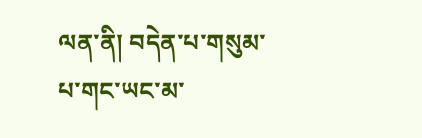ལན་ནི། བདེན་པ་གསུམ་པ་གང་ཡང་མ་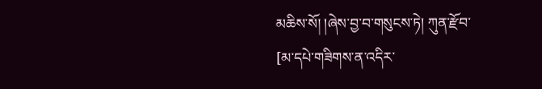མཆིས་སོ། །ཞེས་བྱ་བ་གསུངས་ཏེ། ཀུན་རྫོབ་
[མ་དཔེ་གཟིགས་ན་འདིར་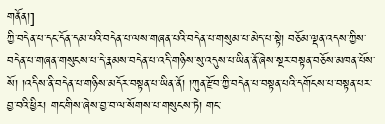གནོན།]
ཀྱི་བདེན་པ་དང་དོན་དམ་པའི་བདེན་པ་ལས་གཞན་པའི་བདེན་པ་གསུམ་པ་མེད་པ་སྟེ། བཅོམ་ལྡན་འདས་ཀྱིས་བདེན་པ་གཞན་གསུངས་པ་དེ་རྣམས་བདེན་པ་འདི་གཉིས་སུ་འདུས་པ་ཡིན་ནོ་ཞེས་སྔར་བསྟན་བཅོས་མཁན་པོས་སོ། །འདིས་ནི་བདེན་པ་གཉིས་མདོར་བསྟན་པ་ཡིན་ནོ། །ཀུན་རྫོབ་ཀྱི་བདེན་པ་བསྟན་པའི་དགོངས་པ་བསྟན་པར་བྱ་བའི་ཕྱིར། གང་གིས་ཞེས་བྱ་བ་ལ་སོགས་པ་གསུངས་ཏེ། གང་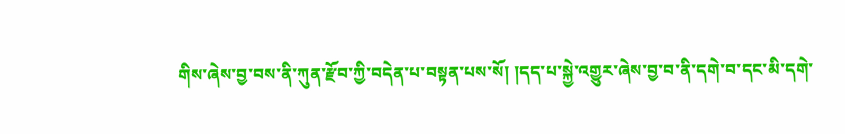གིས་ཞེས་བྱ་བས་ནི་ཀུན་རྫོབ་ཀྱི་བདེན་པ་བསྟན་པས་སོ། །དད་པ་སྐྱེ་འགྱུར་ཞེས་བྱ་བ་ནི་དགེ་བ་དང་མི་དགེ་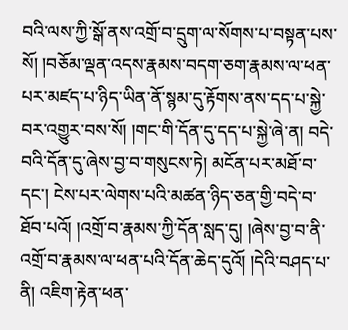བའི་ལས་ཀྱི་སྒོ་ནས་འགྲོ་བ་དྲུག་ལ་སོགས་པ་བསྟན་པས་སོ། །བཅོམ་ལྡན་འདས་རྣམས་བདག་ཅག་རྣམས་ལ་ཕན་པར་མཛད་པ་ཉིད་ཡིན་ནོ་སྙམ་དུ་རྟོགས་ནས་དད་པ་སྐྱེ་བར་འགྱུར་བས་སོ། །གང་གི་དོན་དུ་དད་པ་སྐྱེ་ཞེ་ན། བདེ་བའི་དོན་དུ་ཞེས་བྱ་བ་གསུངས་ཏེ། མངོན་པར་མཐོ་བ་དང་། ངེས་པར་ལེགས་པའི་མཚན་ཉིད་ཅན་གྱི་བདེ་བ་ཐོབ་པའོ། །འགྲོ་བ་རྣམས་ཀྱི་དོན་སླད་དུ། །ཞེས་བྱ་བ་ནི་འགྲོ་བ་རྣམས་ལ་ཕན་པའི་དོན་ཆེད་དུའོ། །དེའི་བཤད་པ་ནི། འཇིག་རྟེན་ཕན་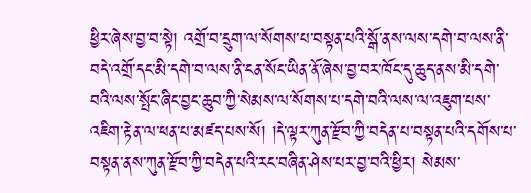ཕྱིར་ཞེས་བྱ་བ་སྟེ། འགྲོ་བ་དྲུག་ལ་སོགས་པ་བསྟན་པའི་སྒོ་ནས་ལས་དགེ་བ་ལས་ནི་བདེ་འགྲོ་དང་མི་དགེ་བ་ལས་ནི་ངན་སོང་ཡིན་ནོ་ཞེས་བྱ་བར་ཁོང་དུ་ཆུད་ནས་མི་དགེ་བའི་ལས་སྤོང་ཞིང་བྱང་ཆུབ་ཀྱི་སེམས་ལ་སོགས་པ་དགེ་བའི་ལས་ལ་འཇུག་པས་འཇིག་རྟེན་ལ་ཕན་པ་མཛད་པས་སོ། །དེ་ལྟར་ཀུན་རྫོབ་ཀྱི་བདེན་པ་བསྟན་པའི་དགོས་པ་བསྟན་ནས་ཀུན་རྫོབ་ཀྱི་བདེན་པའི་རང་བཞིན་ཤེས་པར་བྱ་བའི་ཕྱིར། སེམས་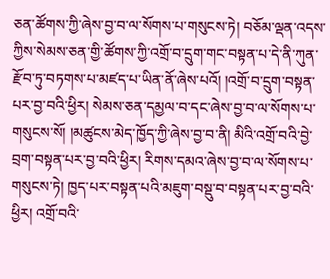ཅན་ཚོགས་ཀྱི་ཞེས་བྱ་བ་ལ་སོགས་པ་གསུངས་ཏེ། བཅོམ་ལྡན་འདས་ཀྱིས་སེམས་ཅན་གྱི་ཚོགས་ཀྱི་འགྲོ་བ་དྲུག་གང་བསྟན་པ་དེ་ནི་ཀུན་རྫོབ་ཏུ་བཏགས་པ་མཛད་པ་ཡིན་ནོ་ཞེས་པའོ། །འགྲོ་བ་དྲུག་བསྟན་པར་བྱ་བའི་ཕྱིར། སེམས་ཅན་དམྱལ་བ་དང་ཞེས་བྱ་བ་ལ་སོགས་པ་གསུངས་སོ། །མཚུངས་མེད་ཁྱོད་ཀྱི་ཞེས་བྱ་བ་ནི། མིའི་འགྲོ་བའི་བྱེ་བྲག་བསྟན་པར་བྱ་བའི་ཕྱིར། རིགས་དམའ་ཞེས་བྱ་བ་ལ་སོགས་པ་གསུངས་ཏེ། ཁྱད་པར་བསྟན་པའི་མཇུག་བསྡུ་བ་བསྟན་པར་བྱ་བའི་ཕྱིར། འགྲོ་བའི་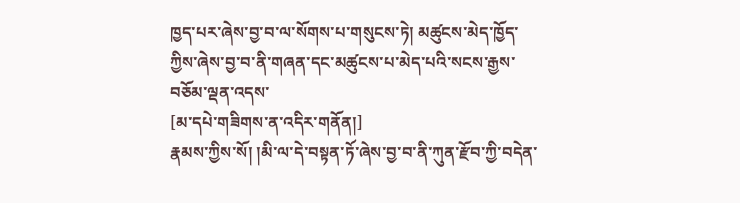ཁྱད་པར་ཞེས་བྱ་བ་ལ་སོགས་པ་གསུངས་ཏེ། མཚུངས་མེད་ཁྱོད་ཀྱིས་ཞེས་བྱ་བ་ནི་གཞན་དང་མཚུངས་པ་མེད་པའི་སངས་རྒྱས་བཅོམ་ལྡན་འདས་
[མ་དཔེ་གཟིགས་ན་འདིར་གནོན།]
རྣམས་ཀྱིས་སོ། །མི་ལ་དེ་བསྟན་ཏོ་ཞེས་བྱ་བ་ནི་ཀུན་རྫོབ་ཀྱི་བདེན་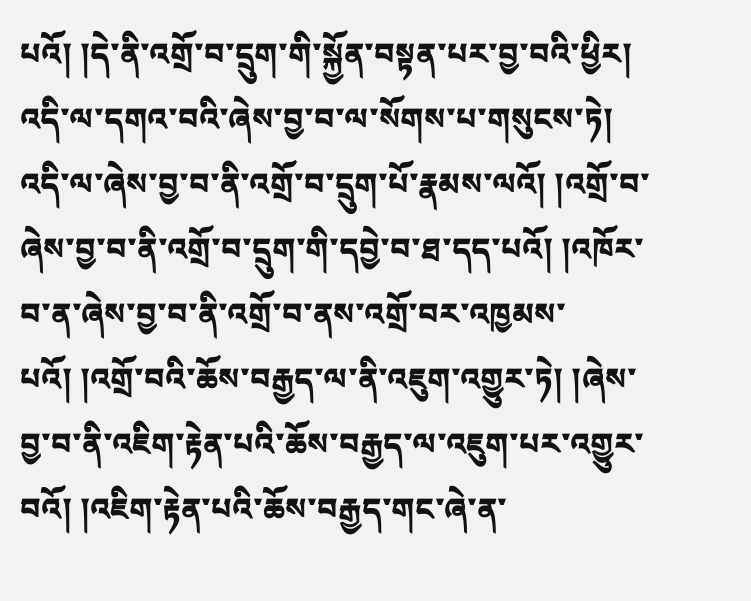པའོ། །དེ་ནི་འགྲོ་བ་དྲུག་གི་སྐྱོན་བསྟན་པར་བྱ་བའི་ཕྱིར། འདི་ལ་དགའ་བའི་ཞེས་བྱ་བ་ལ་སོགས་པ་གསུངས་ཏེ། འདི་ལ་ཞེས་བྱ་བ་ནི་འགྲོ་བ་དྲུག་པོ་རྣམས་ལའོ། །འགྲོ་བ་ཞེས་བྱ་བ་ནི་འགྲོ་བ་དྲུག་གི་དབྱེ་བ་ཐ་དད་པའོ། །འཁོར་བ་ན་ཞེས་བྱ་བ་ནི་འགྲོ་བ་ནས་འགྲོ་བར་འཁྱམས་པའོ། །འགྲོ་བའི་ཆོས་བརྒྱད་ལ་ནི་འཇུག་འགྱུར་ཏེ། །ཞེས་བྱ་བ་ནི་འཇིག་རྟེན་པའི་ཆོས་བརྒྱད་ལ་འཇུག་པར་འགྱུར་བའོ། །འཇིག་རྟེན་པའི་ཆོས་བརྒྱད་གང་ཞེ་ན་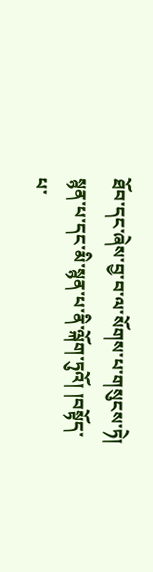ཐོབ་དང་ཞེས་བྱ་བ་ལ་སོགས་པ་གསུངས་ཏེ། སྙན་པ་དང་མི་སྙན་པ་ནི་ལྐོག་ཏུའོ། །བསྟོད་པ་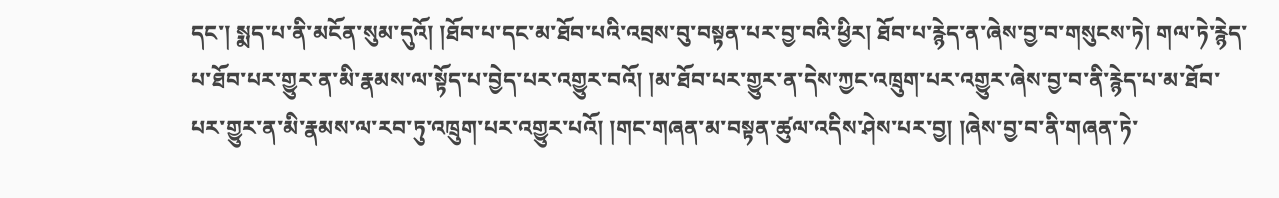དང་། སྨད་པ་ནི་མངོན་སུམ་དུའོ། །ཐོབ་པ་དང་མ་ཐོབ་པའི་འབྲས་བུ་བསྟན་པར་བྱ་བའི་ཕྱིར། ཐོབ་པ་རྙེད་ན་ཞེས་བྱ་བ་གསུངས་ཏེ། གལ་ཏེ་རྙེད་པ་ཐོབ་པར་གྱུར་ན་མི་རྣམས་ལ་སྟོད་པ་བྱེད་པར་འགྱུར་བའོ། །མ་ཐོབ་པར་གྱུར་ན་དེས་ཀྱང་འཁྲུག་པར་འགྱུར་ཞེས་བྱ་བ་ནི་རྙེད་པ་མ་ཐོབ་པར་གྱུར་ན་མི་རྣམས་ལ་རབ་ཏུ་འཁྲུག་པར་འགྱུར་པའོ། །གང་གཞན་མ་བསྟན་ཚུལ་འདིས་ཤེས་པར་བྱ། །ཞེས་བྱ་བ་ནི་གཞན་ཏེ་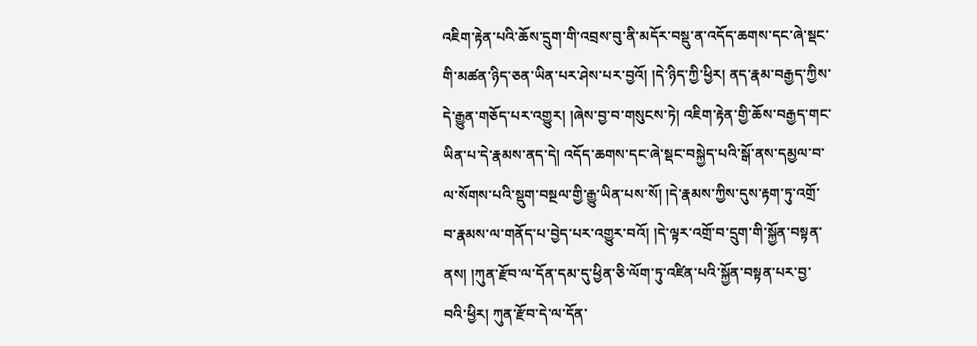འཇིག་རྟེན་པའི་ཆོས་དྲུག་གི་འབྲས་བུ་ནི་མདོར་བསྡུ་ན་འདོད་ཆགས་དང་ཞེ་སྡང་གི་མཚན་ཉིད་ཅན་ཡིན་པར་ཤེས་པར་བྱའོ། །དེ་ཉིད་ཀྱི་ཕྱིར། ནད་རྣམ་བརྒྱད་ཀྱིས་དེ་རྒྱུན་གཅོད་པར་འགྱུར། །ཞེས་བྱ་བ་གསུངས་ཏེ། འཇིག་རྟེན་གྱི་ཆོས་བརྒྱད་གང་ཡིན་པ་དེ་རྣམས་ནད་དེ། འདོད་ཆགས་དང་ཞེ་སྡང་བསྐྱེད་པའི་སྒོ་ནས་དམྱལ་བ་ལ་སོགས་པའི་སྡུག་བསྔལ་གྱི་རྒྱུ་ཡིན་པས་སོ། །དེ་རྣམས་ཀྱིས་དུས་རྟག་ཏུ་འགྲོ་བ་རྣམས་ལ་གནོད་པ་བྱེད་པར་འགྱུར་བའོ། །དེ་ལྟར་འགྲོ་བ་དྲུག་གི་སྐྱོན་བསྟན་ནས། །ཀུན་རྫོབ་ལ་དོན་དམ་དུ་ཕྱིན་ཅི་ལོག་ཏུ་འཛིན་པའི་སྐྱོན་བསྟན་པར་བྱ་བའི་ཕྱིར། ཀུན་རྫོབ་དེ་ལ་དོན་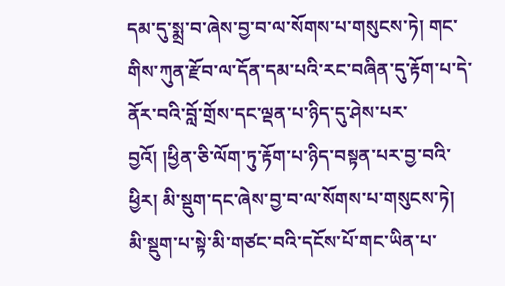དམ་དུ་སྨྲ་བ་ཞེས་བྱ་བ་ལ་སོགས་པ་གསུངས་ཏེ། གང་གིས་ཀུན་རྫོབ་ལ་དོན་དམ་པའི་རང་བཞིན་དུ་རྟོག་པ་དེ་ནོར་བའི་བློ་གྲོས་དང་ལྡན་པ་ཉིད་དུ་ཤེས་པར་བྱའོ། །ཕྱིན་ཅི་ལོག་ཏུ་རྟོག་པ་ཉིད་བསྟན་པར་བྱ་བའི་ཕྱིར། མི་སྡུག་དང་ཞེས་བྱ་བ་ལ་སོགས་པ་གསུངས་ཏེ། མི་སྡུག་པ་སྟེ་མི་གཙང་བའི་དངོས་པོ་གང་ཡིན་པ་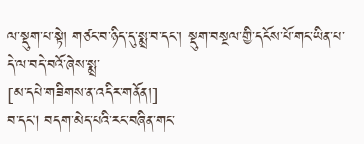ལ་སྡུག་པ་སྟེ། གཙང་བ་ཉིད་དུ་སྨྲ་བ་དང་། སྡུག་བསྔལ་གྱི་དངོས་པོ་གང་ཡིན་པ་དེ་ལ་བདེ་བའོ་ཞེས་སྨྲ་
[མ་དཔེ་གཟིགས་ན་འདིར་གནོན།]
བ་དང། བདག་མེད་པའི་རང་བཞིན་གང་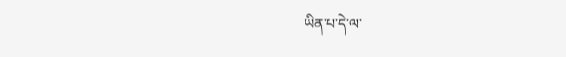ཡིན་པ་དེ་ལ་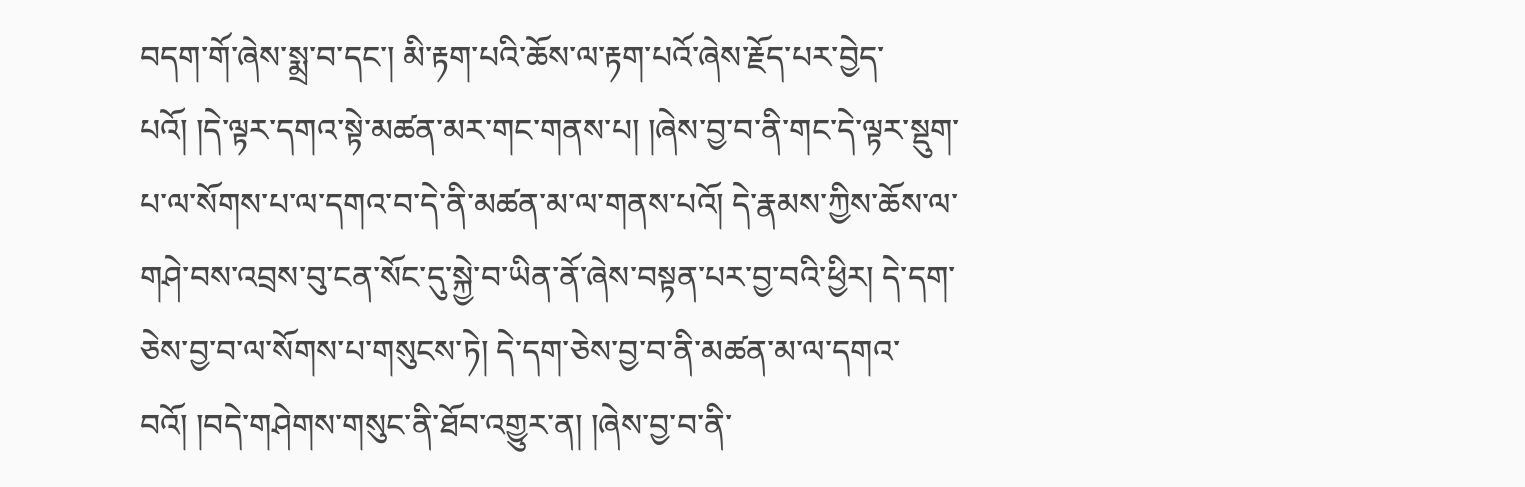བདག་གོ་ཞེས་སྨྲ་བ་དང་། མི་རྟག་པའི་ཆོས་ལ་རྟག་པའོ་ཞེས་རྗོད་པར་བྱེད་པའོ། །དེ་ལྟར་དགའ་སྟེ་མཚན་མར་གང་གནས་པ། །ཞེས་བྱ་བ་ནི་གང་དེ་ལྟར་སྡུག་པ་ལ་སོགས་པ་ལ་དགའ་བ་དེ་ནི་མཚན་མ་ལ་གནས་པའོ། དེ་རྣམས་ཀྱིས་ཆོས་ལ་གཤེ་བས་འབྲས་བུ་ངན་སོང་དུ་སྐྱེ་བ་ཡིན་ནོ་ཞེས་བསྟན་པར་བྱ་བའི་ཕྱིར། དེ་དག་ཅེས་བྱ་བ་ལ་སོགས་པ་གསུངས་ཏེ། དེ་དག་ཅེས་བྱ་བ་ནི་མཚན་མ་ལ་དགའ་བའོ། །བདེ་གཤེགས་གསུང་ནི་ཐོབ་འགྱུར་ན། །ཞེས་བྱ་བ་ནི་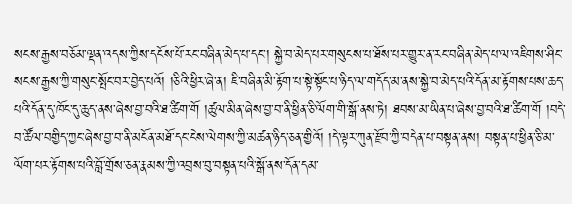སངས་རྒྱས་བཅོམ་ལྡན་འདས་ཀྱིས་དངོས་པོ་རང་བཞིན་མེད་པ་དང་། སྐྱེ་བ་མེད་པར་གསུངས་པ་ཐོས་པར་གྱུར་ན་རང་བཞིན་མེད་པ་ལ་འཇིགས་ཤིང་སངས་རྒྱས་ཀྱི་གསུང་སྤོང་བར་བྱེད་པའོ། །ཅིའི་ཕྱིར་ཞེ་ན། ཇི་བཞིན་མི་རྟོག་པ་སྟེ་སྟོང་པ་ཉིད་ལ་གདོད་མ་ནས་སྐྱེ་བ་མེད་པའི་དོན་མ་རྟོགས་པས་ཆད་པའི་དོན་དུ་ཁོང་དུ་ཆུད་ནས་ཞེས་བྱ་བའི་ཐ་ཚིག་གོ །ཚུལ་མིན་ཞེས་བྱ་བ་ནི་ཕྱིན་ཅི་ལོག་གི་སྒོ་ནས་ཏེ། ཐབས་མ་ཡིན་པ་ཞེས་བྱ་བའི་ཐ་ཚིག་གོ །བདེ་བ་ཚོལ་བགྱིད་ཀྱང་ཞེས་བྱ་བ་ནི་མངོན་མཐོ་དང་ངེས་ལེགས་ཀྱི་མཚན་ཉིད་ཅན་གྱིའོ། །དེ་ལྟར་ཀུན་རྫོབ་ཀྱི་བདེན་པ་བསྟན་ནས། བསྟན་པ་ཕྱིན་ཅི་མ་ལོག་པར་རྟོགས་པའི་བློ་གྲོས་ཅན་རྣམས་ཀྱི་འབྲས་བུ་བསྟན་པའི་སྒོ་ནས་དོན་དམ་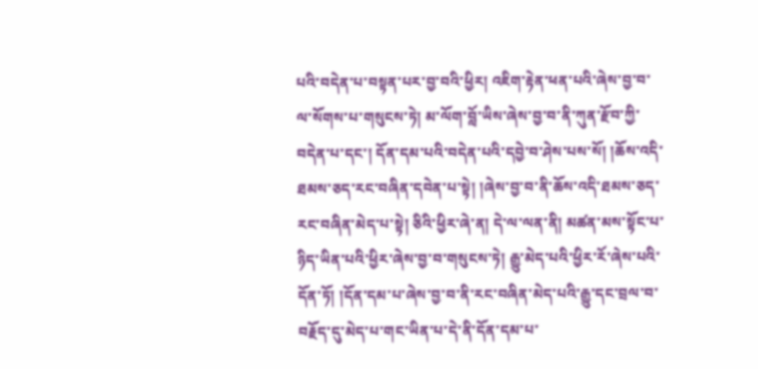པའི་བདེན་པ་བསྟན་པར་བྱ་བའི་ཕྱིར། འཇིག་རྟེན་ཕན་པའི་ཞེས་བྱ་བ་ལ་སོགས་པ་གསུངས་ཏེ། མ་ལོག་བློ་ཡིས་ཞེས་བྱ་བ་ནི་ཀུན་རྫོབ་ཀྱི་བདེན་པ་དང་། དོན་དམ་པའི་བདེན་པའི་དབྱེ་བ་ཤེས་པས་སོ། །ཆོས་འདི་ཐམས་ཅད་རང་བཞིན་དབེན་པ་སྟེ། །ཞེས་བྱ་བ་ནི་ཆོས་འདི་ཐམས་ཅད་རང་བཞིན་མེད་པ་སྟེ། ཅིའི་ཕྱིར་ཞེ་ན། དེ་ལ་ལན་ནི། མཚན་མས་སྟོང་པ་ཉིད་ཡིན་པའི་ཕྱིར་ཞེས་བྱ་བ་གསུངས་ཏེ། རྒྱུ་མེད་པའི་ཕྱིར་རོ་ཞེས་པའི་དོན་ཏོ། །དོན་དམ་པ་ཞེས་བྱ་བ་ནི་རང་བཞིན་མེད་པའི་རྒྱུ་དང་བྲལ་བ་བརྗོད་དུ་མེད་པ་གང་ཡིན་པ་དེ་ནི་དོན་དམ་པ་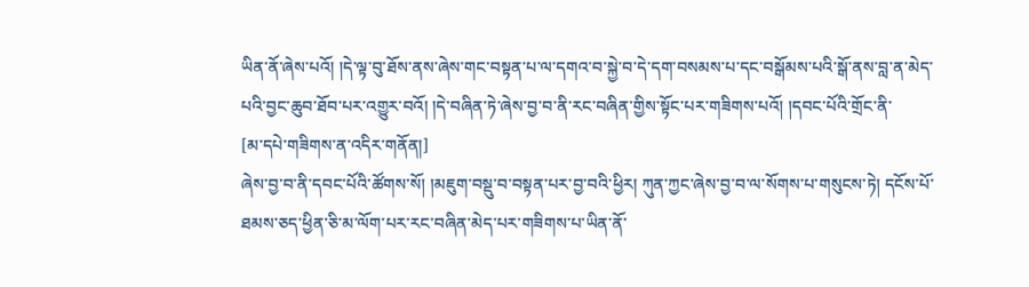ཡིན་ནོ་ཞེས་པའོ། །དེ་ལྟ་བུ་ཐོས་ནས་ཞེས་གང་བསྟན་པ་ལ་དགའ་བ་སྐྱེ་བ་དེ་དག་བསམས་པ་དང་བསྒོམས་པའི་སྒོ་ནས་བླ་ན་མེད་པའི་བྱང་ཆུབ་ཐོབ་པར་འགྱུར་བའོ། །དེ་བཞིན་ཏེ་ཞེས་བྱ་བ་ནི་རང་བཞིན་གྱིས་སྟོང་པར་གཟིགས་པའོ། །དབང་པོའི་གྲོང་ནི་
[མ་དཔེ་གཟིགས་ན་འདིར་གནོན།]
ཞེས་བྱ་བ་ནི་དབང་པོའི་ཚོགས་སོ། །མཇུག་བསྡུ་བ་བསྟན་པར་བྱ་བའི་ཕྱིར། ཀུན་ཀྱང་ཞེས་བྱ་བ་ལ་སོགས་པ་གསུངས་ཏེ། དངོས་པོ་ཐམས་ཅད་ཕྱིན་ཅི་མ་ལོག་པར་རང་བཞིན་མེད་པར་གཟིགས་པ་ཡིན་ནོ་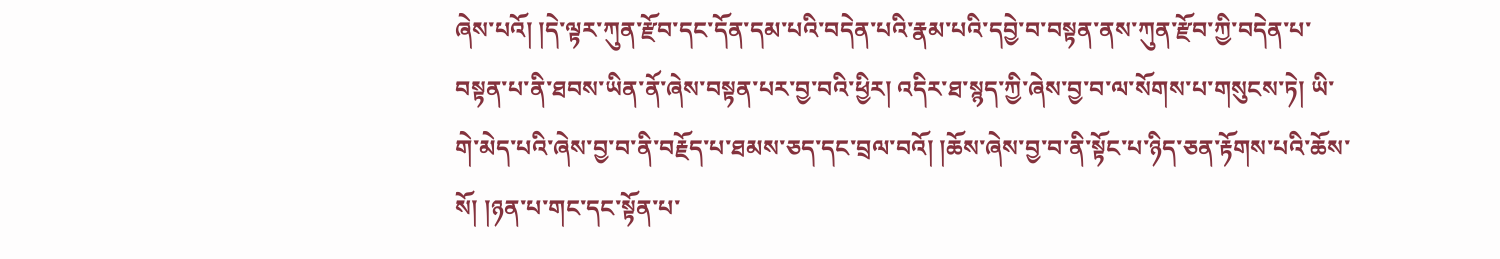ཞེས་པའོ། །དེ་ལྟར་ཀུན་རྫོབ་དང་དོན་དམ་པའི་བདེན་པའི་རྣམ་པའི་དབྱེ་བ་བསྟན་ནས་ཀུན་རྫོབ་ཀྱི་བདེན་པ་བསྟན་པ་ནི་ཐབས་ཡིན་ནོ་ཞེས་བསྟན་པར་བྱ་བའི་ཕྱིར། འདིར་ཐ་སྙད་ཀྱི་ཞེས་བྱ་བ་ལ་སོགས་པ་གསུངས་ཏེ། ཡི་གེ་མེད་པའི་ཞེས་བྱ་བ་ནི་བརྗོད་པ་ཐམས་ཅད་དང་བྲལ་བའོ། །ཆོས་ཞེས་བྱ་བ་ནི་སྟོང་པ་ཉིད་ཅན་རྟོགས་པའི་ཆོས་སོ། །ཉན་པ་གང་དང་སྟོན་པ་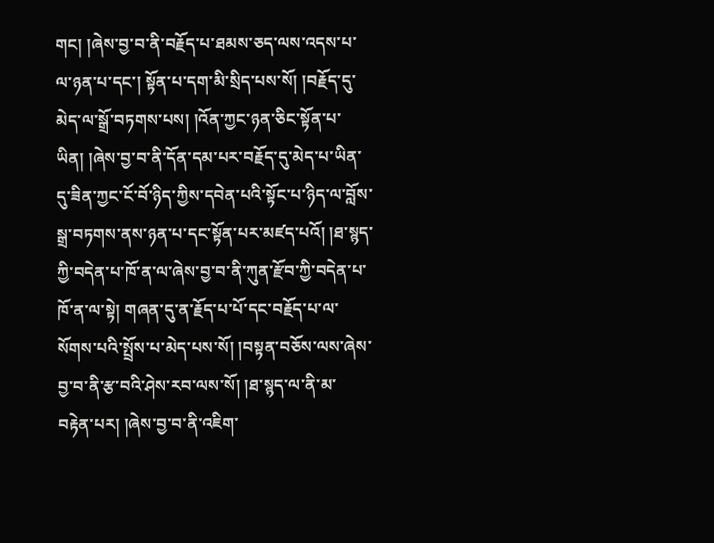གང། །ཞེས་བྱ་བ་ནི་བརྗོད་པ་ཐམས་ཅད་ལས་འདས་པ་ལ་ཉན་པ་དང་། སྟོན་པ་དག་མི་སྲིད་པས་སོ། །བརྗོད་དུ་མེད་ལ་སྒྲོ་བཏགས་པས། །འོན་ཀྱང་ཉན་ཅིང་སྟོན་པ་ཡིན། །ཞེས་བྱ་བ་ནི་དོན་དམ་པར་བརྗོད་དུ་མེད་པ་ཡིན་དུ་ཟིན་ཀྱང་ངོ་བོ་ཉིད་ཀྱིས་དབེན་པའི་སྟོང་པ་ཉིད་ལ་བློས་སྒྲ་བཏགས་ནས་ཉན་པ་དང་སྟོན་པར་མཛད་པའོ། །ཐ་སྙད་ཀྱི་བདེན་པ་ཁོ་ན་ལ་ཞེས་བྱ་བ་ནི་ཀུན་རྫོབ་ཀྱི་བདེན་པ་ཁོ་ན་ལ་སྟེ། གཞན་དུ་ན་རྗོད་པ་པོ་དང་བརྗོད་པ་ལ་སོགས་པའི་སྤྲོས་པ་མེད་པས་སོ། །བསྟན་བཅོས་ལས་ཞེས་བྱ་བ་ནི་རྩ་བའི་ཤེས་རབ་ལས་སོ། །ཐ་སྙད་ལ་ནི་མ་བརྟེན་པར། །ཞེས་བྱ་བ་ནི་འཇིག་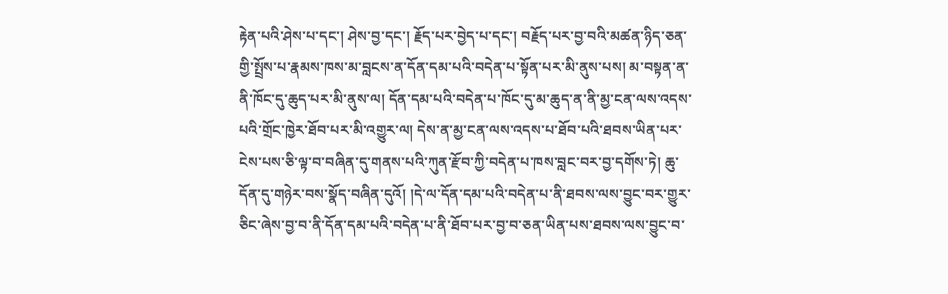རྟེན་པའི་ཤེས་པ་དང་། ཤེས་བྱ་དང་། རྗོད་པར་བྱེད་པ་དང་། བརྗོད་པར་བྱ་བའི་མཚན་ཉིད་ཅན་གྱི་སྤྲོས་པ་རྣམས་ཁས་མ་བླངས་ན་དོན་དམ་པའི་བདེན་པ་སྟོན་པར་མི་ནུས་པས། མ་བསྟན་ན་ནི་ཁོང་དུ་ཆུད་པར་མི་ནུས་ལ། དོན་དམ་པའི་བདེན་པ་ཁོང་དུ་མ་ཆུད་ན་ནི་མྱ་ངན་ལས་འདས་པའི་གྲོང་ཁྱེར་ཐོབ་པར་མི་འགྱུར་ལ། དེས་ན་མྱ་ངན་ལས་འདས་པ་ཐོབ་པའི་ཐབས་ཡིན་པར་ངེས་པས་ཅི་ལྟ་བ་བཞིན་དུ་གནས་པའི་ཀུན་རྫོབ་ཀྱི་བདེན་པ་ཁས་བླང་བར་བྱ་དགོས་ཏེ། ཆུ་དོན་དུ་གཉེར་བས་སྣོད་བཞིན་དུའོ། །དེ་ལ་དོན་དམ་པའི་བདེན་པ་ནི་ཐབས་ལས་བྱུང་བར་གྱུར་ཅིང་ཞེས་བྱ་བ་ནི་དོན་དམ་པའི་བདེན་པ་ནི་ཐོབ་པར་བྱ་བ་ཅན་ཡིན་པས་ཐབས་ལས་བྱུང་བ་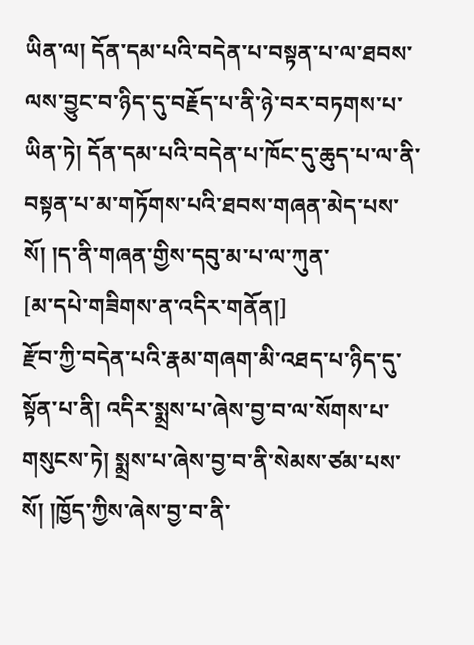ཡིན་ལ། དོན་དམ་པའི་བདེན་པ་བསྟན་པ་ལ་ཐབས་ལས་བྱུང་བ་ཉིད་དུ་བརྗོད་པ་ནི་ཉེ་བར་བཏགས་པ་ཡིན་ཏེ། དོན་དམ་པའི་བདེན་པ་ཁོང་དུ་ཆུད་པ་ལ་ནི་བསྟན་པ་མ་གཏོགས་པའི་ཐབས་གཞན་མེད་པས་སོ། །ད་ནི་གཞན་གྱིས་དབུ་མ་པ་ལ་ཀུན་
[མ་དཔེ་གཟིགས་ན་འདིར་གནོན།]
རྫོབ་ཀྱི་བདེན་པའི་རྣམ་གཞག་མི་འཐད་པ་ཉིད་དུ་སྟོན་པ་ནི། འདིར་སྨྲས་པ་ཞེས་བྱ་བ་ལ་སོགས་པ་གསུངས་ཏེ། སྨྲས་པ་ཞེས་བྱ་བ་ནི་སེམས་ཙམ་པས་སོ། །ཁྱོད་ཀྱིས་ཞེས་བྱ་བ་ནི་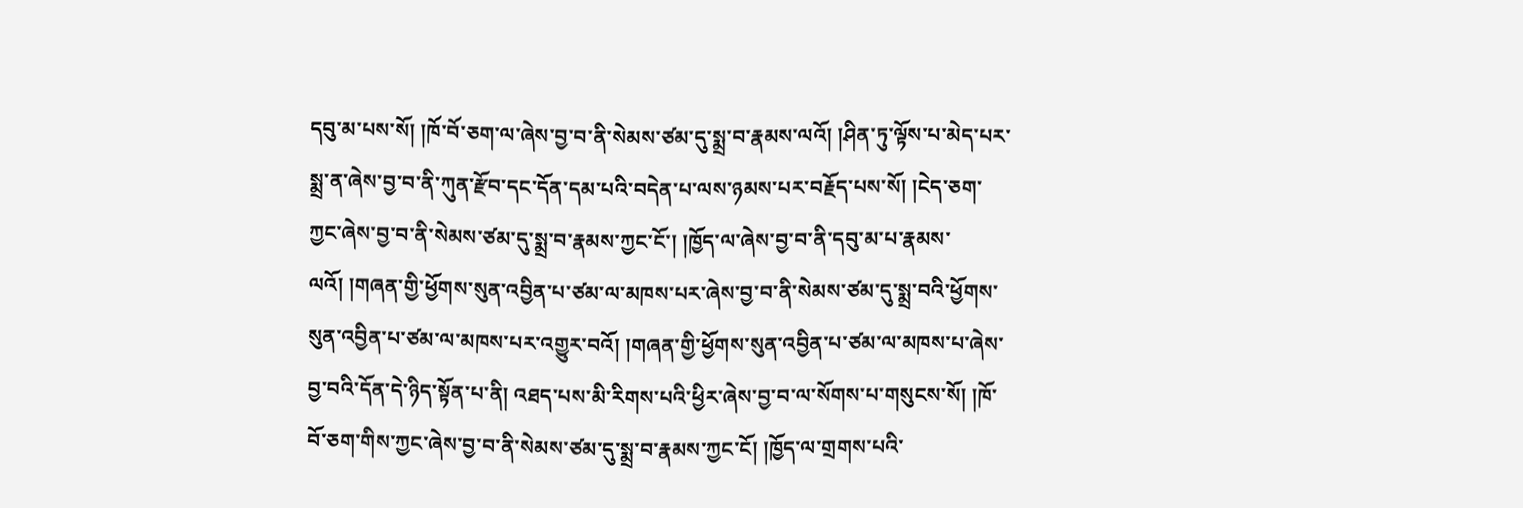དབུ་མ་པས་སོ། །ཁོ་བོ་ཅག་ལ་ཞེས་བྱ་བ་ནི་སེམས་ཙམ་དུ་སྨྲ་བ་རྣམས་ལའོ། །ཤིན་ཏུ་ལྟོས་པ་མེད་པར་སྨྲ་ན་ཞེས་བྱ་བ་ནི་ཀུན་རྫོབ་དང་དོན་དམ་པའི་བདེན་པ་ལས་ཉམས་པར་བརྗོད་པས་སོ། །ངེད་ཅག་ཀྱང་ཞེས་བྱ་བ་ནི་སེམས་ཙམ་དུ་སྨྲ་བ་རྣམས་ཀྱང་ངོ་། །ཁྱོད་ལ་ཞེས་བྱ་བ་ནི་དབུ་མ་པ་རྣམས་ལའོ། །གཞན་གྱི་ཕྱོགས་སུན་འབྱིན་པ་ཙམ་ལ་མཁས་པར་ཞེས་བྱ་བ་ནི་སེམས་ཙམ་དུ་སྨྲ་བའི་ཕྱོགས་སུན་འབྱིན་པ་ཙམ་ལ་མཁས་པར་འགྱུར་བའོ། །གཞན་གྱི་ཕྱོགས་སུན་འབྱིན་པ་ཙམ་ལ་མཁས་པ་ཞེས་བྱ་བའི་དོན་དེ་ཉིད་སྟོན་པ་ནི། འཐད་པས་མི་རིགས་པའི་ཕྱིར་ཞེས་བྱ་བ་ལ་སོགས་པ་གསུངས་སོ། །ཁོ་བོ་ཅག་གིས་ཀྱང་ཞེས་བྱ་བ་ནི་སེམས་ཙམ་དུ་སྨྲ་བ་རྣམས་ཀྱང་ངོ། །ཁྱོད་ལ་གྲགས་པའི་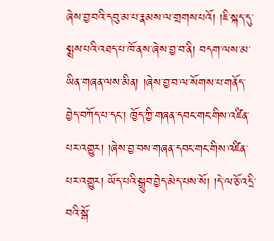ཞེས་བྱ་བའི་དབུ་མ་པ་རྣམས་ལ་གྲགས་པའོ། །ཇི་སྐད་དུ་སྨྲས་པའི་འཐད་པ་ཁོ་ནས་ཞེས་བྱ་བ་ནི། བདག་ལས་མ་ཡིན་གཞན་ལས་མིན། །ཞེས་བྱ་བ་ལ་སོགས་པ་གནོད་བྱེད་བཀོད་པ་དང་། ཁྱོད་ཀྱི་གཞན་དབང་གང་གིས་འཛིན་པར་འགྱུར། །ཞེས་བྱ་བས་གཞན་དབང་གང་གིས་འཛིན་པར་འགྱུར། ཡོད་པའི་སྒྲུབ་བྱེད་མེད་པས་སོ། །དེ་ལ་ཅོ་འདྲི་བའི་སྒོ་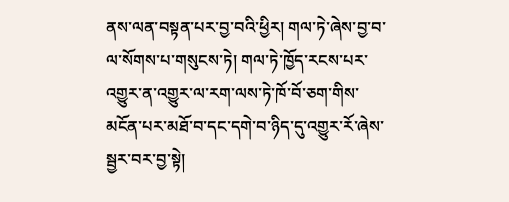ནས་ལན་བསྟན་པར་བྱ་བའི་ཕྱིར། གལ་ཏེ་ཞེས་བྱ་བ་ལ་སོགས་པ་གསུངས་ཏེ། གལ་ཏེ་ཁྱོད་རངས་པར་འགྱུར་ན་འགྱུར་ལ་རག་ལས་ཏེ་ཁོ་བོ་ཅག་གིས་མངོན་པར་མཐོ་བ་དང་དགེ་བ་ཉིད་དུ་འགྱུར་རོ་ཞེས་སྦྱར་བར་བྱ་སྟེ།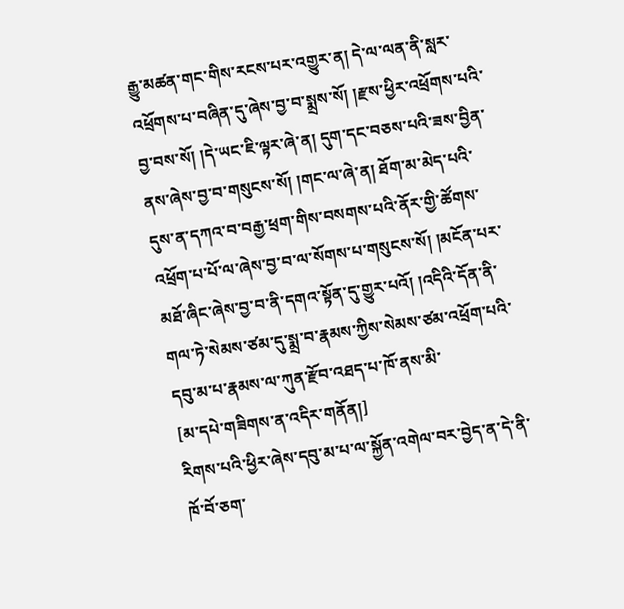རྒྱུ་མཚན་གང་གིས་རངས་པར་འགྱུར་ན། དེ་ལ་ལན་ནི་སླར་འཕྲོགས་པ་བཞིན་དུ་ཞེས་བྱ་བ་སྨྲས་སོ། །རྫས་ཕྱིར་འཕྲོགས་པའི་བྱ་བས་སོ། །དེ་ཡང་ཇི་ལྟར་ཞེ་ན། དུག་དང་བཅས་པའི་ཟས་བྱིན་ནས་ཞེས་བྱ་བ་གསུངས་སོ། །གང་ལ་ཞེ་ན། ཐོག་མ་མེད་པའི་དུས་ན་དཀའ་བ་བརྒྱ་ཕྲག་གིས་བསགས་པའི་ནོར་གྱི་ཚོགས་འཕྲོག་པ་པོ་ལ་ཞེས་བྱ་བ་ལ་སོགས་པ་གསུངས་སོ། །མངོན་པར་མཐོ་ཞིང་ཞེས་བྱ་བ་ནི་དགའ་སྟོན་དུ་གྱུར་པའོ། །འདིའི་དོན་ནི་གལ་ཏེ་སེམས་ཙམ་དུ་སྨྲ་བ་རྣམས་ཀྱིས་སེམས་ཙམ་འཕྲོག་པའི་དབུ་མ་པ་རྣམས་ལ་ཀུན་རྫོབ་འཐད་པ་ཁོ་ནས་མི་
[མ་དཔེ་གཟིགས་ན་འདིར་གནོན།]
རིགས་པའི་ཕྱིར་ཞེས་དབུ་མ་པ་ལ་སྐྱོན་འགེལ་བར་བྱེད་ན་དེ་ནི་ཁོ་བོ་ཅག་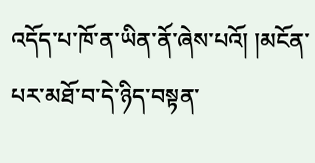འདོད་པ་ཁོ་ན་ཡིན་ནོ་ཞེས་པའོ། །མངོན་པར་མཐོ་བ་དེ་ཉིད་བསྟན་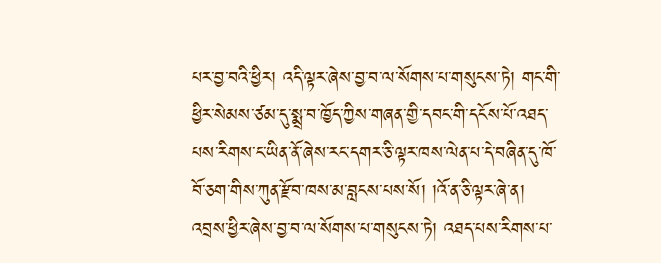པར་བྱ་བའི་ཕྱིར། འདི་ལྟར་ཞེས་བྱ་བ་ལ་སོགས་པ་གསུངས་ཏེ། གང་གི་ཕྱིར་སེམས་ཙམ་དུ་སྨྲ་བ་ཁྱོད་ཀྱིས་གཞན་གྱི་དབང་གི་དངོས་པོ་འཐད་པས་རིགས་ང་ཡིན་ནོ་ཞེས་རང་དགར་ཅི་ལྟར་ཁས་ལེན་པ་དེ་བཞིན་དུ་ཁོ་བོ་ཅག་གིས་ཀུན་རྫོབ་ཁས་མ་བླངས་པས་སོ། །འོ་ན་ཅི་ལྟར་ཞེ་ན། འབྲས་ཕྱིར་ཞེས་བྱ་བ་ལ་སོགས་པ་གསུངས་ཏེ། འཐད་པས་རིགས་པ་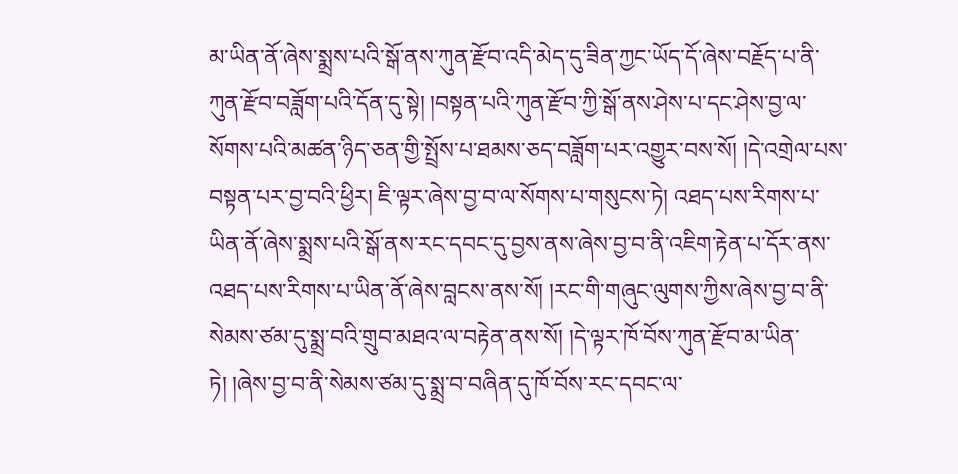མ་ཡིན་ནོ་ཞེས་སྨྲས་པའི་སྒོ་ནས་ཀུན་རྫོབ་འདི་མེད་དུ་ཟིན་ཀྱང་ཡོད་དོ་ཞེས་བརྗོད་པ་ནི་ཀུན་རྫོབ་བཟློག་པའི་དོན་དུ་སྟེ། །བསྟན་པའི་ཀུན་རྫོབ་ཀྱི་སྒོ་ནས་ཤེས་པ་དང་ཤེས་བྱ་ལ་སོགས་པའི་མཚན་ཉིད་ཅན་གྱི་སྤྲོས་པ་ཐམས་ཅད་བཟློག་པར་འགྱུར་བས་སོ། །དེ་འགྲེལ་པས་བསྟན་པར་བྱ་བའི་ཕྱིར། ཇི་ལྟར་ཞེས་བྱ་བ་ལ་སོགས་པ་གསུངས་ཏེ། འཐད་པས་རིགས་པ་ཡིན་ནོ་ཞེས་སྨྲས་པའི་སྒོ་ནས་རང་དབང་དུ་བྱས་ནས་ཞེས་བྱ་བ་ནི་འཇིག་རྟེན་པ་དོར་ནས་འཐད་པས་རིགས་པ་ཡིན་ནོ་ཞེས་བླངས་ནས་སོ། །རང་གི་གཞུང་ལུགས་ཀྱིས་ཞེས་བྱ་བ་ནི་སེམས་ཙམ་དུ་སྨྲ་བའི་གྲུབ་མཐའ་ལ་བརྟེན་ནས་སོ། །དེ་ལྟར་ཁོ་བོས་ཀུན་རྫོབ་མ་ཡིན་ཏེ། །ཞེས་བྱ་བ་ནི་སེམས་ཙམ་དུ་སྨྲ་བ་བཞིན་དུ་ཁོ་བོས་རང་དབང་ལ་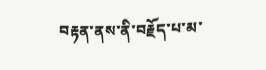བརྟན་ནས་ནི་བརྗོད་པ་མ་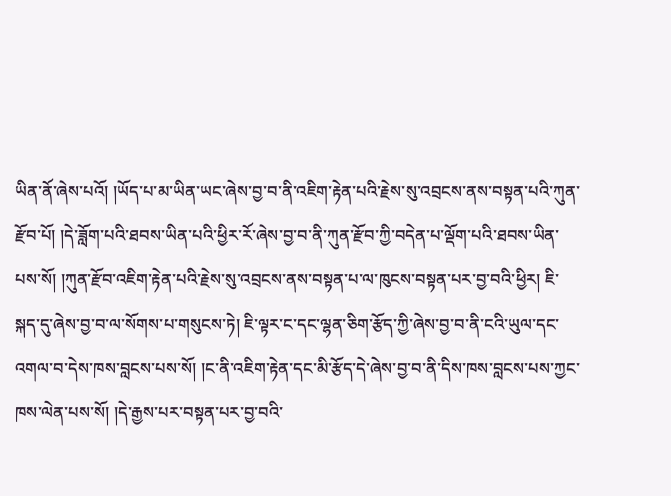ཡིན་ནོ་ཞེས་པའོ། །ཡོད་པ་མ་ཡིན་ཡང་ཞེས་བྱ་བ་ནི་འཇིག་རྟེན་པའི་རྗེས་སུ་འབྲངས་ནས་བསྟན་པའི་ཀུན་རྫོབ་པོ། །དེ་ཟློག་པའི་ཐབས་ཡིན་པའི་ཕྱིར་རོ་ཞེས་བྱ་བ་ནི་ཀུན་རྫོབ་ཀྱི་བདེན་པ་ལྡོག་པའི་ཐབས་ཡིན་པས་སོ། །ཀུན་རྫོབ་འཇིག་རྟེན་པའི་རྗེས་སུ་འབྲངས་ནས་བསྟན་པ་ལ་ཁུངས་བསྟན་པར་བྱ་བའི་ཕྱིར། ཇི་སྐད་དུ་ཞེས་བྱ་བ་ལ་སོགས་པ་གསུངས་ཏེ། ཇི་ལྟར་ང་དང་ལྷན་ཅིག་རྩོད་ཀྱི་ཞེས་བྱ་བ་ནི་ངའི་ཡུལ་དང་འགལ་བ་དེས་ཁས་བླངས་པས་སོ། །ང་ནི་འཇིག་རྟེན་དང་མི་རྩོད་དེ་ཞེས་བྱ་བ་ནི་དིས་ཁས་བླངས་པས་ཀྱང་ཁས་ལེན་པས་སོ། །དེ་རྒྱས་པར་བསྟན་པར་བྱ་བའི་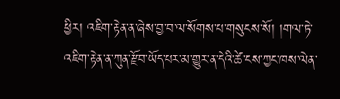ཕྱིར། འཇིག་རྟེན་ན་ཞེས་བྱ་བ་ལ་སོགས་པ་གསུངས་སོ། །གལ་ཏེ་འཇིག་རྟེན་ན་ཀུན་རྫོབ་ཡོད་པར་མ་གྱུར་ན་དེའི་ཚེ་ངས་ཀྱང་ཁས་ལེན་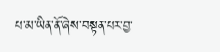པ་མ་ཡིན་ནོ་ཞེས་བསྟན་པར་བྱ་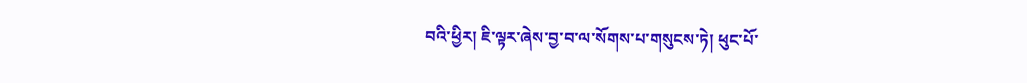བའི་ཕྱིར། ཇི་ལྟར་ཞེས་བྱ་བ་ལ་སོགས་པ་གསུངས་ཏེ། ཕུང་པོ་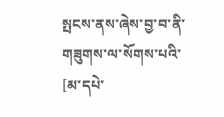སྤངས་ནས་ཞེས་བྱ་བ་ནི་གཟུགས་ལ་སོགས་པའི་
[མ་དཔེ་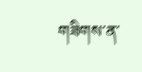གཟིགས་ན་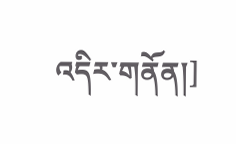འདིར་གནོན།]